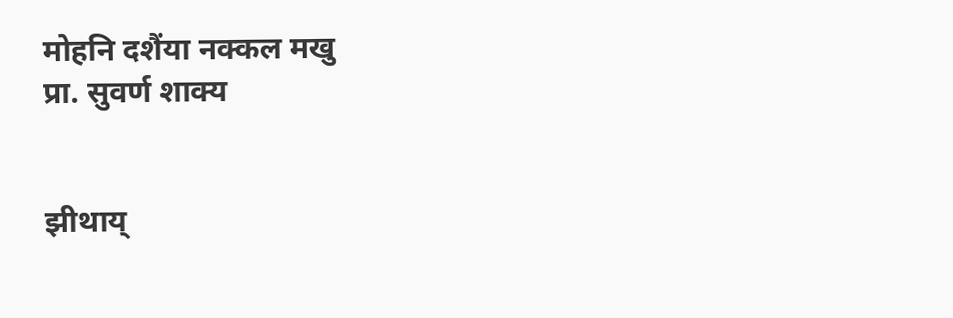मोहनि दशैंया नक्कल मखु
प्रा. सुवर्ण शाक्य


झीथाय्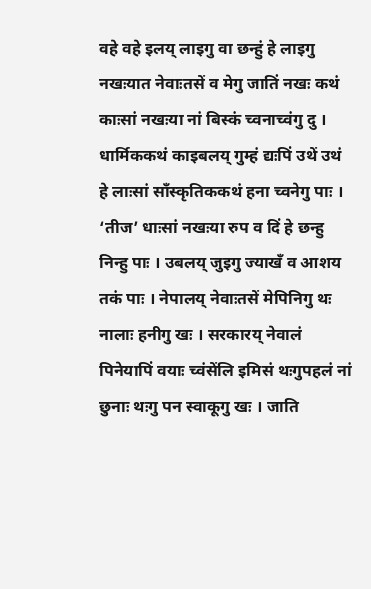वहे वहे इलय् लाइगु वा छन्हुं हे लाइगु नखःयात नेवाःतसें व मेगु जातिं नखः कथं काःसां नखःया नां बिस्कं च्वनाच्वंगु दु । धार्मिककथं काइबलय् गुम्हं द्यःपिं उथें उथं हे लाःसां साँस्कृतिककथं हना च्वनेगु पाः । ‘तीज’ धाःसां नखःया रुप व दिं हे छन्हु निन्हु पाः । उबलय् जुइगु ज्याखँ व आशय तकं पाः । नेपालय् नेवाःतसें मेपिनिगु थः नालाः हनीगु खः । सरकारय् नेवालं पिनेयापिं वयाः च्वंसेंलि इमिसं थःगुपहलं नां छुनाः थःगु पन स्वाकूगु खः । जाति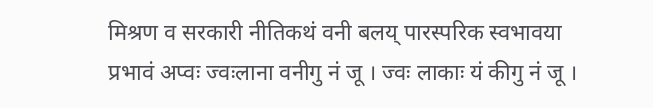मिश्रण व सरकारी नीतिकथं वनी बलय् पारस्परिक स्वभावया प्रभावं अप्वः ज्वःलाना वनीगु नं जू । ज्वः लाकाः यं कीगु नं जू ।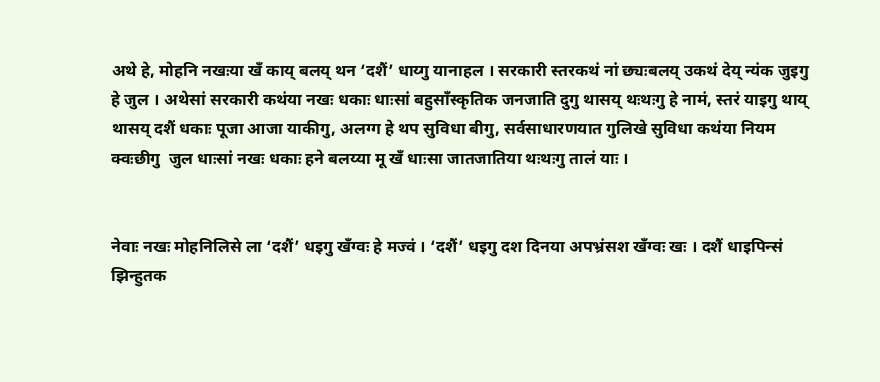अथे हे, मोहनि नखःया खँ काय् बलय् थन ‘दशैं’ धाय्गु यानाहल । सरकारी स्तरकथं नां छ्यःबलय् उकथं देय् न्यंक जुइगु हे जुल । अथेसां सरकारी कथंया नखः धकाः धाःसां बहुसाँस्कृतिक जनजाति दुगु थासय् थःथःगु हे नामं, स्तरं याइगु थाय् थासय् दशैं धकाः पूजा आजा याकीगु, अलग्ग हे थप सुविधा बीगु, सर्वसाधारणयात गुलिखे सुविधा कथंया नियम क्वःछीगु  जुल धाःसां नखः धकाः हने बलय्या मू खँ धाःसा जातजातिया थःथःगु तालं याः ।


नेवाः नखः मोहनिलिसे ला ‘दशैं’ धइगु खँग्वः हे मज्वं । ‘दशैं’ धइगु दश दिनया अपभ्रंसश खँग्वः खः । दशैं धाइपिन्सं झिन्हुतक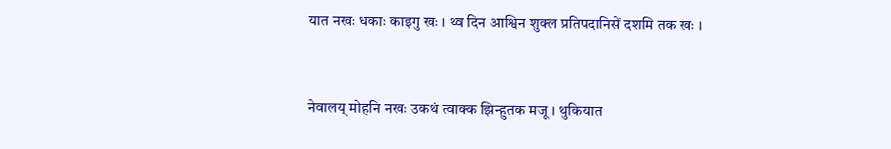यात नखः धकाः काइगु खः । थ्व दिन आश्विन शुक्ल प्रतिपदानिसें दशमि तक खः ।


नेवालय् मोहनि नखः उकथं त्वाक्क झिन्हुतक मजू । थुकियात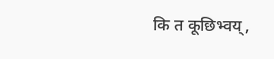कि त कूछिभ्वय्,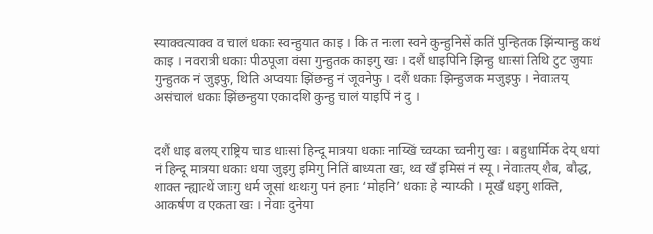स्याक्वत्याक्व व चालं धकाः स्वन्हुयात काइ । कि त नःला स्वने कुन्हुनिसें कतिं पुन्हितक झिंन्यान्हु कथं काइ । नवरात्री धकाः पीठपूजा वंसा गुन्हुतक काइगु खः । दशैं धाइपिनि झिन्हु धाःसां तिथि टुट जुयाः गुन्हुतक नं जुइफु, थिति अप्वयाः झिंछन्हु नं जूवनेफु । दशैं धकाः झिन्हुजक मजुइफु । नेवाःतय् असंचालं धकाः झिंछन्हुया एकादशि कुन्हु चालं याइपिं नं दु ।


दशैं धाइ बलय् राष्ट्रिय चाड धाःसां हिन्दू मात्रया धकाः नाय्खिं च्वय्का च्वनीगु खः । बहुधार्मिक देय् धयां नं हिन्दू मात्रया धकाः धया जुइगु इमिगु नितिं बाध्यता खः, थ्व खँ इमिसं नं स्यू । नेवाःतय् शैब, बौद्ध, शाक्त न्ह्यात्थें जाःगु धर्म जूसां थःथःगु पनं हनाः ‘मोहनि’ धकाः हे न्याय्की । मूखँ धइगु शक्ति, आकर्षण व एकता खः । नेवाः दुनेया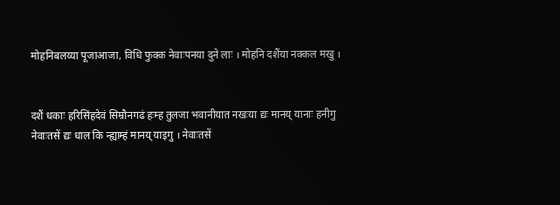मोहनिबलय्या पूजाआजा, विधि फुक्क नेवाःपनया दुने लाः । मोहनि दशैंया नक्कल मखु ।


दशैं धकाः हरिसिंहदेवं सिम्रौनगढं हःम्ह तुलजा भवानीयात नखःया द्यः मानय् यानाः हनीगु नेवाःतसें द्यः धाल कि न्ह्याम्हं मानय् याइगु । नेवाःतसें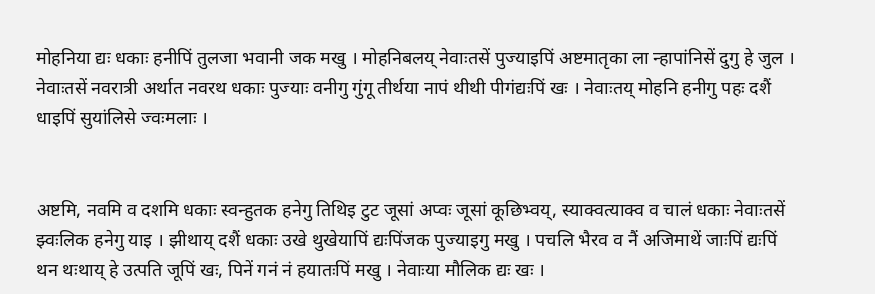मोहनिया द्यः धकाः हनीपिं तुलजा भवानी जक मखु । मोहनिबलय् नेवाःतसें पुज्याइपिं अष्टमातृका ला न्हापांनिसें दुगु हे जुल । नेवाःतसें नवरात्री अर्थात नवरथ धकाः पुज्याः वनीगु गुंगू तीर्थया नापं थीथी पीगंद्यःपिं खः । नेवाःतय् मोहनि हनीगु पहः दशैं धाइपिं सुयांलिसे ज्वःमलाः ।


अष्टमि, नवमि व दशमि धकाः स्वन्हुतक हनेगु तिथिइ टुट जूसां अप्वः जूसां कूछिभ्वय्, स्याक्वत्याक्व व चालं धकाः नेवाःतसें झ्वःलिक हनेगु याइ । झीथाय् दशैं धकाः उखे थुखेयापिं द्यःपिंजक पुज्याइगु मखु । पचलि भैरव व नैं अजिमाथें जाःपिं द्यःपिं थन थःथाय् हे उत्पति जूपिं खः, पिनें गनं नं हयातःपिं मखु । नेवाःया मौलिक द्यः खः ।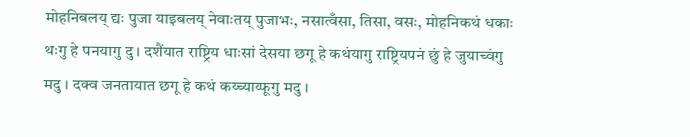मोहनिबलय् द्यः पुजा याइबलय् नेवाःतय् पुजाभः, नसात्वँसा, तिसा, वसः, मोहनिकथं धकाः थःगु हे पनयागु दु । दशैंयात राष्ट्रिय धाःसां देसया छगू हे कथंयागु राष्ट्रियपनं छुं हे जुयाच्वंगु मदु । दक्व जनतायात छगू हे कथं कय्च्याय्फूगु मदु ।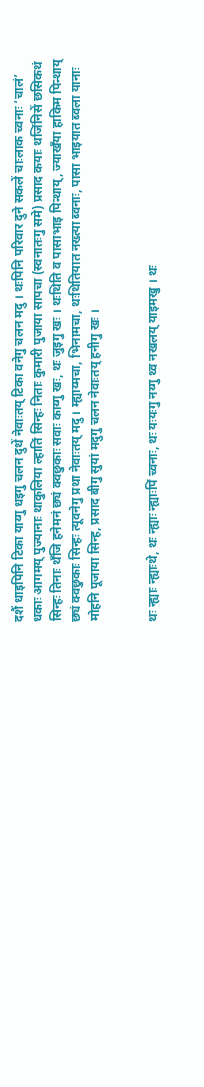दशैं धाइपिनि टिका याय्गु धइगु चलन दुथें नेवाःतय् टिका वनेगु चलन मदु । थःपिनि परिवार दुने सकलें चाःलाक च्वनाः ‘चालं’ धकाः आगमय् पुज्यानाः थाकुलिया ल्हातिं सिन्हः निताः कुमारी पुजाया सापचा (स्वनातःगु समे) प्रसाद कयाः थजिंनिसें छसिकथं सिन्हः तिनाः थँजि हनेमनं छ्यं क्वछुकाः सवाः काय्गु खः, थः जुइगु खः । थःथिति व पासाभाइ पिन्थाय्, ज्याखँया हाकिम पिन्थाय् छ्यं क्वछुकाः सिन्हः त्यूवनेगु प्रथा नेवाःतय् मदु । म्ह्याय्मचा, भिनामचा, थःथितियात नख्त्या ब्वनाः, पासा भाइयात ब्वला यानाः मोहनि पूजाया सिन्ह, प्रसाद बीगु सुयां मदुगु चलन नेवाःतय् हनीगु खः ।


थः न्ह्याः न्ह्याःथे, थः न्ह्याः न्ह्याःपिं च्वनाः, थः यःयःगु नय्गु थ्व नखलय् याइमखु । थः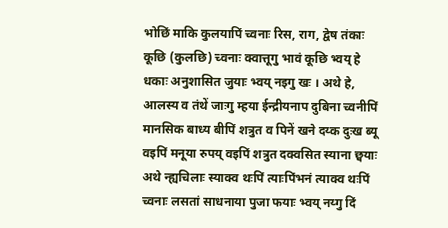भोछिं माकि कुलयापिं च्वनाः रिस, राग, द्वेष तंकाः कूछि (कुलछि) च्वनाः क्वात्तूगु भावं कूछि भ्वय् हे धकाः अनुशासित जुयाः भ्वय् नइगु खः । अथे हे, आलस्य व तंथें जाःगु म्हया ईन्द्रीयनाप दुबिना च्वनीपिं मानसिक बाध्य बीपिं शत्रुत व पिनें खने दय्क दुःख ब्यू वइपिं मनूया रुपय् वइपिं शत्रुत दक्वसित स्याना छ्वयाः अथे न्ह्यचिलाः स्याक्व थःपिं त्याःपिंभनं त्याक्व थःपिं च्वनाः लसतां साधनाया पुजा फयाः भ्वय् नय्गु दिं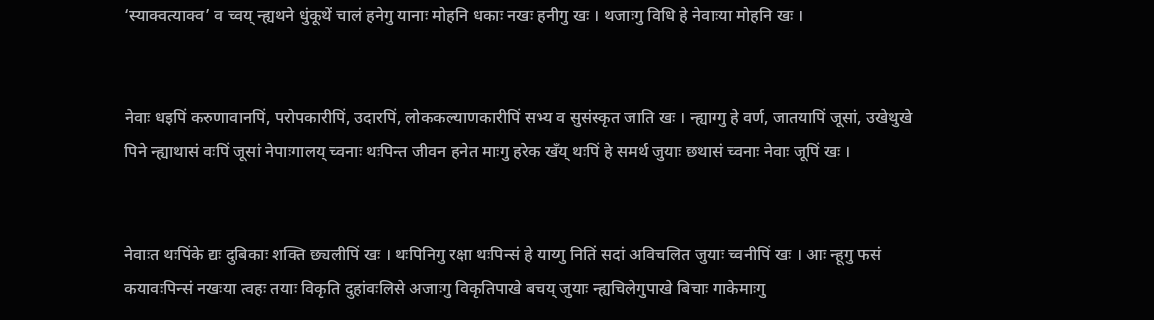‘स्याक्वत्याक्व’ व च्वय् न्ह्यथने धुंकूथें चालं हनेगु यानाः मोहनि धकाः नखः हनीगु खः । थजाःगु विधि हे नेवाःया मोहनि खः ।


नेवाः धइपिं करुणावानपिं, परोपकारीपिं, उदारपिं, लोककल्याणकारीपिं सभ्य व सुसंस्कृत जाति खः । न्ह्याग्गु हे वर्ण, जातयापिं जूसां, उखेथुखे पिने न्ह्याथासं वःपिं जूसां नेपाःगालय् च्वनाः थःपिन्त जीवन हनेत माःगु हरेक खँय् थःपिं हे समर्थ जुयाः छथासं च्वनाः नेवाः जूपिं खः ।


नेवाःत थःपिंके द्यः दुबिकाः शक्ति छ्यलीपिं खः । थःपिनिगु रक्षा थःपिन्सं हे याय्गु नितिं सदां अविचलित जुयाः च्वनीपिं खः । आः न्हूगु फसं कयावःपिन्सं नखःया त्वहः तयाः विकृति दुहांवःलिसे अजाःगु विकृतिपाखे बचय् जुयाः न्ह्यचिलेगुपाखे बिचाः गाकेमाःगु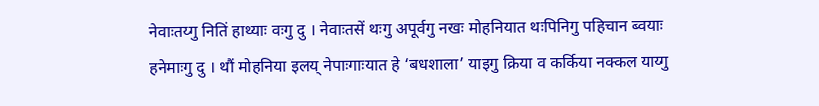नेवाःतय्गु नितिं हाथ्याः वःगु दु । नेवाःतसें थःगु अपूर्वगु नखः मोहनियात थःपिनिगु पहिचान ब्वयाः हनेमाःगु दु । थौं मोहनिया इलय् नेपाःगाःयात हे ‘बधशाला’ याइगु क्रिया व कर्किया नक्कल याय्गु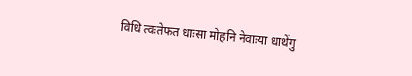विधि त्वःतेफत धाःसा मोहनि नेवाःया धाथेंगु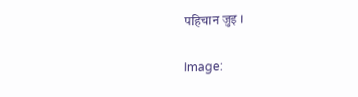पहिचान जुइ ।

Image: